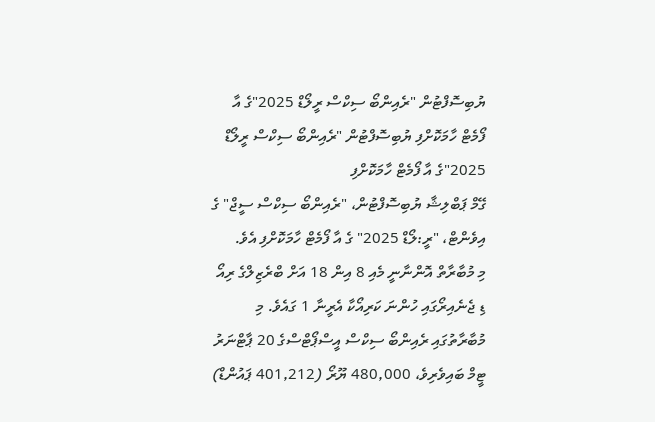ޔުބިސޮފްޓުން "ރެއިންބޯ ސިކްސް ރީލޯޑް 2025"ގެ އާ ފޯމެޓް ހާމަކޮށްފި ޔުބިސޮފްޓުން "ރެއިންބޯ ސިކްސް ރީލޯޑް 2025"ގެ އާ ފޯމެޓް ހާމަކޮށްފި
ގޭމް ޕަބްލިޝާ ޔުބިސޮފްޓުން، "ރެއިންބޯ ސިކްސް ސީޖް" ގެ އިވެންޓް، "ރީ:ލޯޑް 2025" ގެ އާ ފޯމެޓް ހާމަކޮށްފި އެވެ.
މި މުބާރާތް އޮންނާނީ މެއި 8 އިން 18 އަށް ބްރެޒިލްގެ ރިއޯ ޑި ޖެނެއިރޯގައި ހުންނަ ކަރިއޯކާ އެރީނާ 1 ގައެވެ. މި މުބާރާތުގައި ރެއިންބޯ ސިކްސް އީސްޕޯޓްސްގެ 20 ޕާޓްނަރު ޓީމް ބައިވެރިވެ، 480,000 ޔޫރޯ (401,212 ޕައުންޑް)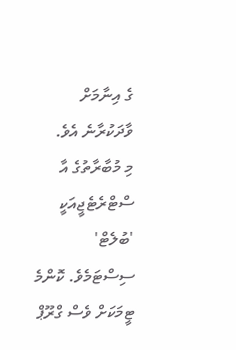ގެ އިނާމަށް ވާދަކުރާނެ އެވެ.
މި މުބާރާތުގެ އާ ސްޓްރެޓެޖީއަކީ 'ބުލެޓް' ސިސްޓަމެވެ. ކޮންމެ ޓީމަކަށް ވެސް ގްރޫޕް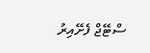ސްޓޭޖް ފެށޭއިރު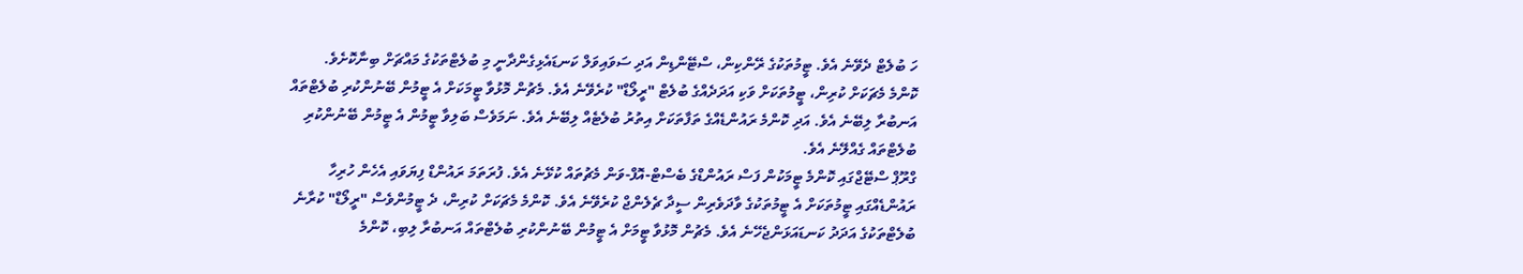ހަ ބުލެޓް ދެވޭނެ އެވެ. ޓީމުތަކުގެ ރޭންކިން، ސްޓޭންޑިން އަދި ސަވައިވަލް ކަނޑައެޅިގެންދާނީ މި ބުލެޓްތަކުގެ މައްޗަށް ބިނާކޮށެވެ.
ކޮންމެ މެޗަކަށް ކުރިން، ޓީމުތަކަށް ވަކި އަދަދެއްގެ ބުލެޓް "ރީލޯޑް" ކުރެވޭނެ އެވެ. މެޗުން މޮޅުވާ ޓީމަކަށް އެ ޓީމުން ބޭނުންކުރި ބުލެޓްތައް އަނބުރާ ލިބޭނެ އެވެ. އަދި ކޮންމެ ރައުންޑެއްގެ ތަފާތަކަށް އިތުރު ބުލެޓެއް ލިބޭނެ އެވެ. ނަމަވެސް ބަލިވާ ޓީމުން އެ ޓީމުން ބޭނުންކުރި ބުލެޓްތައް ގެއްލޭނެ އެވެ.
ގްރޫޕް ސްޓޭޖްގައި ކޮންމެ ޓީމަކުން ފަސް ރައުންޑްގެ ބެސްޓް-އޮފް-ވަން މެޗުތައް ކުޅޭނެ އެވެ. ފުރަތަމަ ރައުންޑް ފިޔަވައި އެހެން ހުރިހާ ރައުންޑެއްގައި ޓީމުތަކަށް އެ ޓީމުތަކުގެ ވާދަވެރިން ސީދާ ޗެލެންޖް ކުރެވޭނެ އެވެ. ކޮންމެ މެޗަކަށް ކުރިން، ދެ ޓީމުންވެސް "ރީލޯޑް" ކުރާނެ ބުލެޓްތަކުގެ އަދަދު ކަނޑައަޅަންޖެހޭނެ އެވެ. މެޗުން މޮޅުވާ ޓީމަށް އެ ޓީމުން ބޭނުންކުރި ބުލެޓްތައް އަނބުރާ ލިބި، ކޮންމެ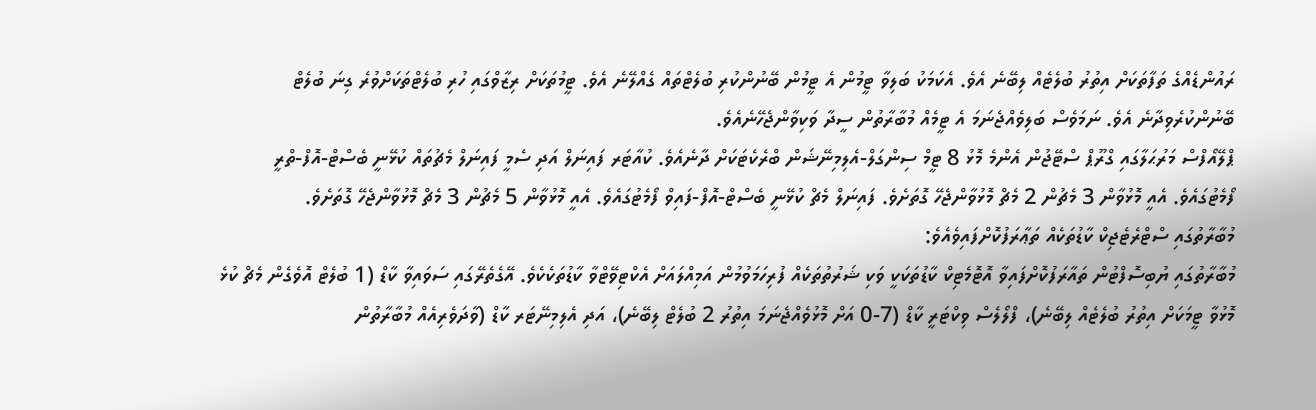ރައުންޑެއްގެ ތަފާތަކަށް އިތުރު ބުލެޓެއް ލިބޭނެ އެވެ. އެކަމަކު ބަލިވާ ޓީމުން އެ ޓީމުން ބޭނުންކުރި ބުލެޓްތައް ގެއްލޭނެ އެވެ. ޓީމުތަކަށް ރިޒާވްގައި ހުރި ބުލެޓްތަކަށްވުރެ ގިނަ ބުލެޓް ބޭނުންކުރެވިދާނެ އެވެ. ނަމަވެސް ބަލިވެއްޖެނަމަ އެ ޓީމެއް މުބާރާތުން ސީދާ ވަކިވާންޖެހޭނެއެވެ.
ޕްލޭއޯފްސް މަރުޙަލާގައި ގްރޫޕް ސްޓޭޖުން އެންމެ މޮޅު 8 ޓީމް ސިންގަލް-އެލިމިނޭޝަން ބްރެކެޓަކަށް ދާނެއެވެ. ކުއާޓަރ ފައިނަލް އަދި ސެމީ ފައިނަލް މެޗުތައް ކުޅޭނީ ބެސްޓް-އޮފް-ތްރީ ފޯމެޓުގައެވެ. އެއީ މޮޅުވާން 3 މެޗުން 2 މެޗް މޮޅުވާންޖެހޭ ގޮތަށެވެ. ފައިނަލް މެޗް ކުޅޭނީ ބެސްޓް-އޮފް-ފައިވް ފޯމެޓުގައެވެ. އެއީ މޮޅުވާން 5 މެޗުން 3 މެޗް މޮޅުވާންޖެހޭ ގޮތަށެވެ.
މުބާރާތުގައި ސްޓްރެޓެޖިކް ކާޑުތަކެއް ތަޢާރަފުކޮށްފައިވެއެވެ:
މުބާރާތުގައި ޔުބިސޮފްޓުން ތައާރަފުކޮށްފައިވާ އޮޓޮމެޓިކް ކާޑުތަކަކީ ވަކި ޝަރުތުތަކެއް ފުރިހަމަވުމުން އަމިއްލައަށް އެކްޓިވޭޓްވާ ކާޑުތަކެކެވެ. އޭގެތެރޭގައި ސަވައިވާ ކާޑް (1 ބުލެޓް އޮވެގެން މެޗް ކުޅެ މޮޅުވާ ޓީމަކަށް އިތުރު ބުލެޓެއް ލިބޭނެ)، ފްލޯލެސް ވިކްޓަރީ ކާޑް (7-0 އަށް މޮޅުވެއްޖެނަމަ އިތުރު 2 ބުލެޓް ލިބޭނެ)، އަދި އެލިމިނޭޓަރ ކާޑް (ވާދަވެރިއެއް މުބާރާތުން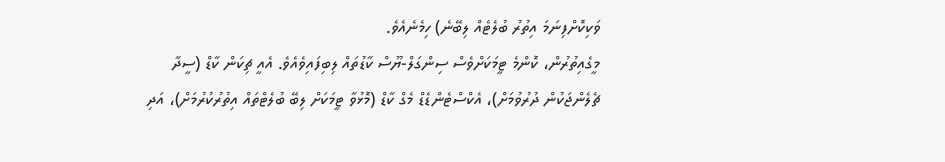ވަކިކޮށްފިނަމަ އިތުރު ބުލެޓެއް ލިބޭނެ) ހިމެނެއެވެ.
މީގެއިތުރުން، ކޮންމެ ޓީމަކަށްވެސް ސިންގަލް-ޔޫސް ކާޑުތައް ލިބިފައިވެއެވެ. އެއީ ޗިކަން ކާޑް (ސީދާ ޗެލެންޖަކުން ދުރުވުމަށް)، އެކްސްޓެންޑެޑް މެގް ކާޑް (މޮޅުވާ ޓީމަކަށް ލިބޭ ބުލެޓްތައް އިތުރުކުރުމަށް)، އަދި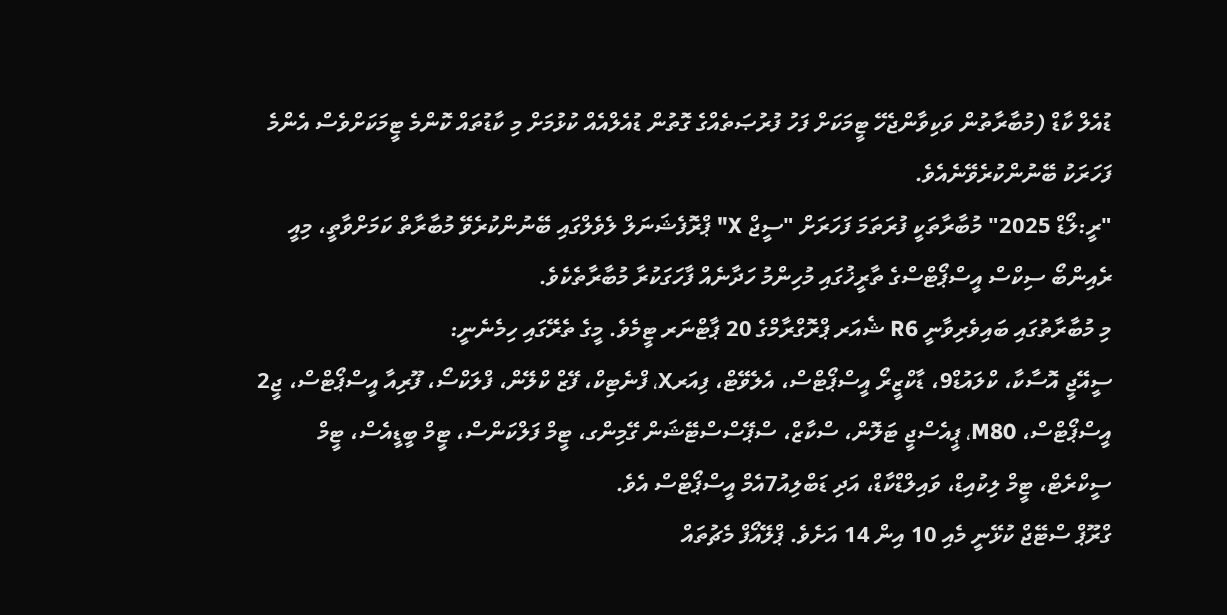ޑުއެލް ކާޑް (މުބާރާތުން ވަކިވާންޖެހޭ ޓީމަކަށް ފަހު ފުރުޞަތެއްގެ ގޮތުން ޑުއެލްއެއް ކުޅުމަށް މި ކާޑުތައް ކޮންމެ ޓީމަކަށްވެސް އެންމެ ފަހަރަކު ބޭނުންކުރެވޭނެއެވެ.
"ރީ:ލޯޑް 2025" މުބާރާތަކީ ފުރަތަމަ ފަހަރަށް "ސީޖް X" ޕްރޮފެޝަނަލް ލެވެލްގައި ބޭނުންކުރެވޭ މުބާރާތް ކަމަށްވާތީ، މިއީ ރެއިންބޯ ސިކްސް އީސްޕޯޓްސްގެ ތާރީޚުގައި މުހިންމު ހަދާނެއް ފާހަގަކުރާ މުބާރާތެކެވެ.
މި މުބާރާތުގައި ބައިވެރިވާނީ R6 ޝެއަރ ޕްރޮގްރާމްގެ 20 ޕާޓްނަރ ޓީމެވެ. މީގެ ތެރޭގައި ހިމެނެނީ:
ސީއޭޖީ އޮސާކާ، ކްލައުޑް9، ޑާކްޒީރޯ އީސްޕޯޓްސް، އެލެވޭޓް، ފިއަރX، ފްނެޓިކް، ފޭޒް ކްލޭން، ފްލަކްސޯ، ފޫރިއާ އީސްޕޯޓްސް، ޖީ2 އީސްޕޯޓްސް، M80، ޕީއެސްޖީ ޓަލޮން، ސްކާޒް، ސްޕޭސްސްޓޭޝަން ގޭމިންގ، ޓީމް ފަލްކަންސް، ޓީމް ބީޑީއެސް، ޓީމް ސީކްރެޓް، ޓީމް ލިކުއިޑް، ވައިލްޑްކާޑް، އަދި ޑަބްލިއު7އެމް އީސްޕޯޓްސް އެވެ.
ގްރޫޕް ސްޓޭޖް ކުޅޭނީ މެއި 10 އިން 14 އަށެވެ. ޕްލޭއޯފް މެޗުތައް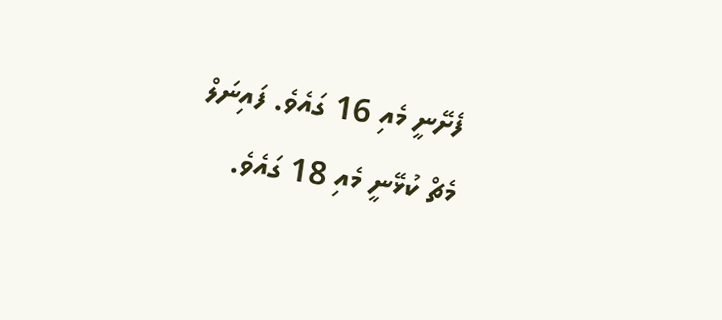ފެށޭނީ މެއި 16 ގައެވެ. ފައިނަލް މެޗް ކުޅޭނީ މެއި 18 ގައެވެ.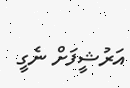އަރުޝީފަށް ނެގީ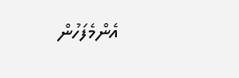އެންމެފަހުން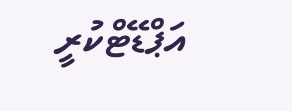އަޕްޑޭޓްކުރީ